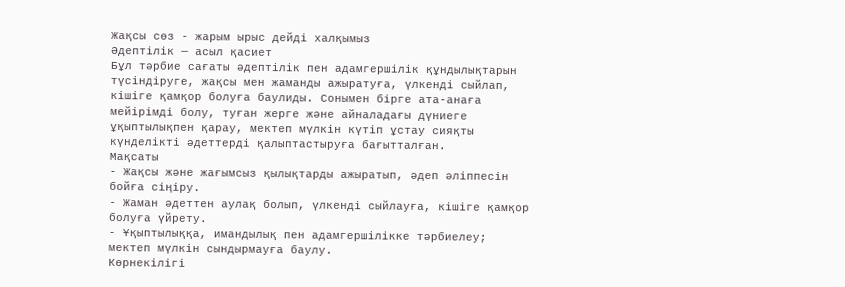Жақсы сөз - жарым ырыс дейді халқымыз
Әдептілік — асыл қасиет
Бұл тәрбие сағаты әдептілік пен адамгершілік құндылықтарын түсіндіруге, жақсы мен жаманды ажыратуға, үлкенді сыйлап, кішіге қамқор болуға баулиды. Сонымен бірге ата-анаға мейірімді болу, туған жерге және айналадағы дүниеге ұқыптылықпен қарау, мектеп мүлкін күтіп ұстау сияқты күнделікті әдеттерді қалыптастыруға бағытталған.
Мақсаты
- Жақсы және жағымсыз қылықтарды ажыратып, әдеп әліппесін бойға сіңіру.
- Жаман әдеттен аулақ болып, үлкенді сыйлауға, кішіге қамқор болуға үйрету.
- Ұқыптылыққа, имандылық пен адамгершілікке тәрбиелеу; мектеп мүлкін сындырмауға баулу.
Көрнекілігі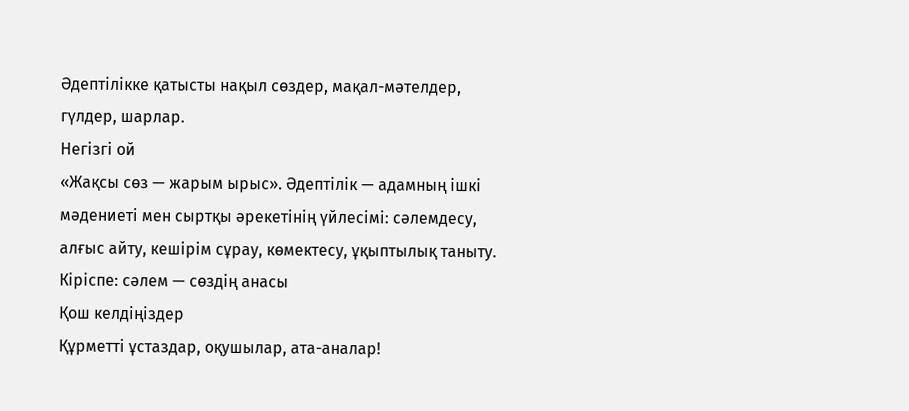Әдептілікке қатысты нақыл сөздер, мақал-мәтелдер, гүлдер, шарлар.
Негізгі ой
«Жақсы сөз — жарым ырыс». Әдептілік — адамның ішкі мәдениеті мен сыртқы әрекетінің үйлесімі: сәлемдесу, алғыс айту, кешірім сұрау, көмектесу, ұқыптылық таныту.
Кіріспе: сәлем — сөздің анасы
Қош келдіңіздер
Құрметті ұстаздар, оқушылар, ата-аналар!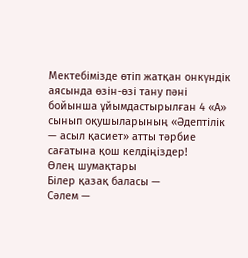Мектебімізде өтіп жатқан онкүндік аясында өзін-өзі тану пәні бойынша ұйымдастырылған 4 «А» сынып оқушыларының «Әдептілік — асыл қасиет» атты тәрбие сағатына қош келдіңіздер!
Өлең шумақтары
Білер қазақ баласы —
Сәлем —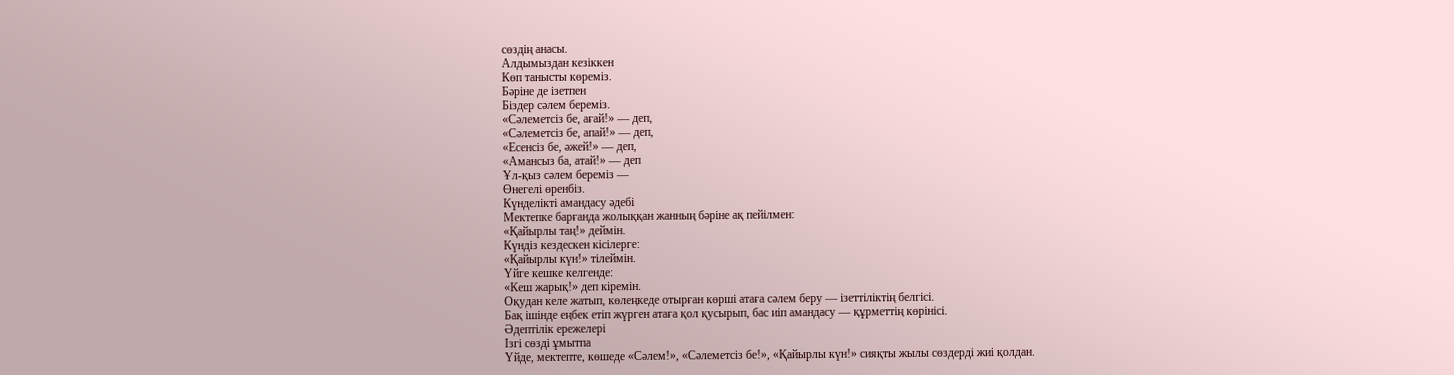сөздің анасы.
Алдымыздан кезіккен
Көп танысты көреміз.
Бәріне де ізетпен
Біздер сәлем береміз.
«Сәлеметсіз бе, ағай!» — деп,
«Сәлеметсіз бе, апай!» — деп,
«Есенсіз бе, әжей!» — деп,
«Амансыз ба, атай!» — деп
Ұл-қыз сәлем береміз —
Өнегелі өренбіз.
Күнделікті амандасу әдебі
Мектепке барғанда жолыққан жанның бәріне ақ пейілмен:
«Қайырлы таң!» деймін.
Күндіз кездескен кісілерге:
«Қайырлы күн!» тілеймін.
Үйге кешке келгенде:
«Кеш жарық!» деп кіремін.
Оқудан келе жатып, көлеңкеде отырған көрші атаға сәлем беру — ізеттіліктің белгісі.
Бақ ішінде еңбек етіп жүрген атаға қол қусырып, бас иіп амандасу — құрметтің көрінісі.
Әдептілік ережелері
Ізгі сөзді ұмытпа
Үйде, мектепте, көшеде «Сәлем!», «Сәлеметсіз бе!», «Қайырлы күн!» сияқты жылы сөздерді жиі қолдан.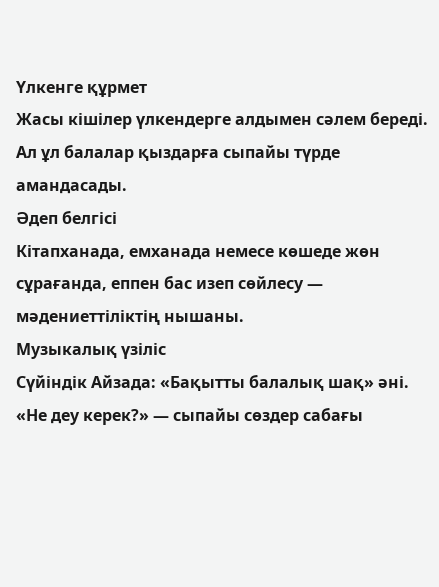Үлкенге құрмет
Жасы кішілер үлкендерге алдымен сәлем береді. Ал ұл балалар қыздарға сыпайы түрде амандасады.
Әдеп белгісі
Кітапханада, емханада немесе көшеде жөн сұрағанда, еппен бас изеп сөйлесу — мәдениеттіліктің нышаны.
Музыкалық үзіліс
Сүйіндік Айзада: «Бақытты балалық шақ» әні.
«Не деу керек?» — сыпайы сөздер сабағы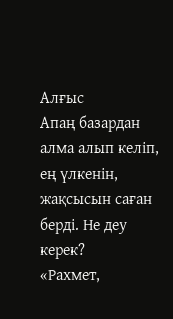Алғыс
Апаң базардан алма алып келіп, ең үлкенін, жақсысын саған берді. Не деу керек?
«Рахмет,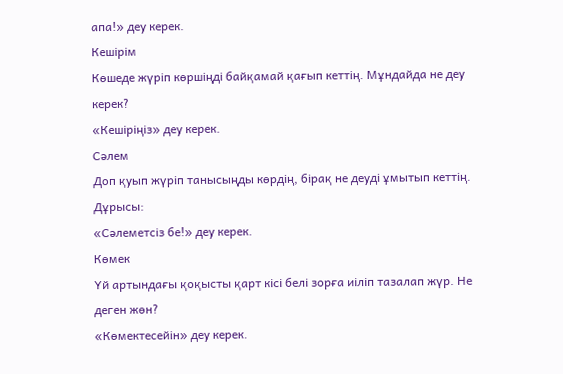апа!» деу керек.
Кешірім
Көшеде жүріп көршіңді байқамай қағып кеттің. Мұндайда не деу керек?
«Кешіріңіз» деу керек.
Сәлем
Доп қуып жүріп танысыңды көрдің, бірақ не деуді ұмытып кеттің. Дұрысы:
«Сәлеметсіз бе!» деу керек.
Көмек
Үй артындағы қоқысты қарт кісі белі зорға иіліп тазалап жүр. Не деген жөн?
«Көмектесейін» деу керек.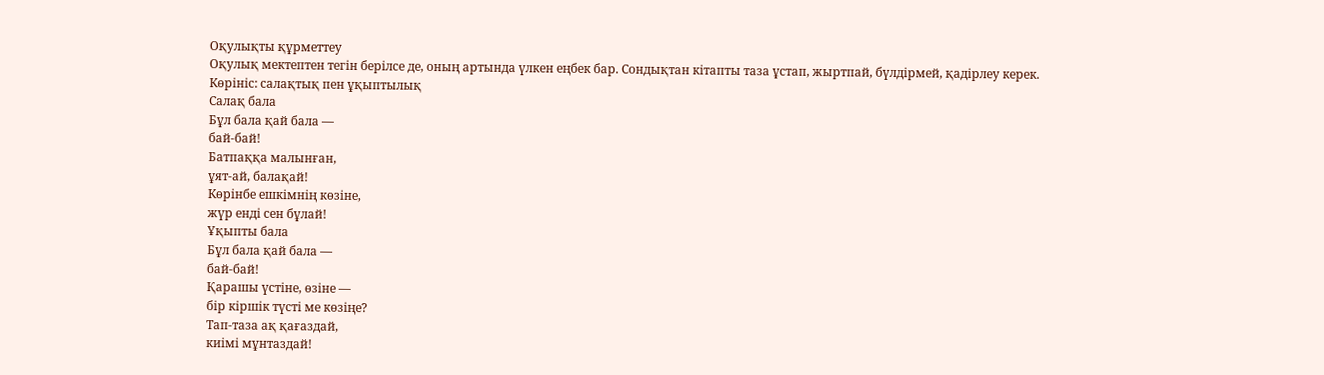Оқулықты құрметтеу
Оқулық мектептен тегін берілсе де, оның артында үлкен еңбек бар. Сондықтан кітапты таза ұстап, жыртпай, бүлдірмей, қадірлеу керек.
Көрініс: салақтық пен ұқыптылық
Салақ бала
Бұл бала қай бала —
бай-бай!
Батпаққа малынған,
ұят-ай, балақай!
Көрінбе ешкімнің көзіне,
жүр енді сен бұлай!
Ұқыпты бала
Бұл бала қай бала —
бай-бай!
Қарашы үстіне, өзіне —
бір кіршік түсті ме көзіңе?
Тап-таза ақ қағаздай,
киімі мұнтаздай!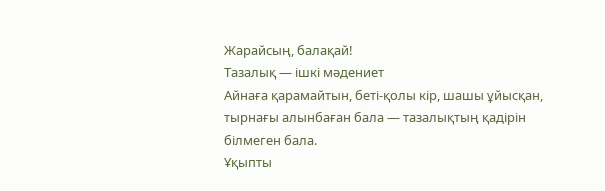Жарайсың, балақай!
Тазалық — ішкі мәдениет
Айнаға қарамайтын, беті-қолы кір, шашы ұйысқан, тырнағы алынбаған бала — тазалықтың қадірін білмеген бала.
Ұқыпты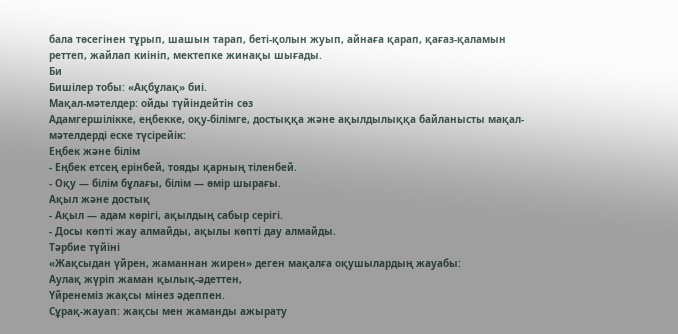бала төсегінен тұрып, шашын тарап, беті-қолын жуып, айнаға қарап, қағаз-қаламын реттеп, жайлап киініп, мектепке жинақы шығады.
Би
Бишілер тобы: «Ақбұлақ» биі.
Мақал-мәтелдер: ойды түйіндейтін сөз
Адамгершілікке, еңбекке, оқу-білімге, достыққа және ақылдылыққа байланысты мақал-мәтелдерді еске түсірейік:
Еңбек және білім
- Еңбек етсең ерінбей, тояды қарның тіленбей.
- Оқу — білім бұлағы, білім — өмір шырағы.
Ақыл және достық
- Ақыл — адам көрігі, ақылдың сабыр серігі.
- Досы көпті жау алмайды, ақылы көпті дау алмайды.
Тәрбие түйіні
«Жақсыдан үйрен, жаманнан жирен» деген мақалға оқушылардың жауабы:
Аулақ жүріп жаман қылық-әдеттен,
Үйренеміз жақсы мінез әдеппен.
Сұрақ-жауап: жақсы мен жаманды ажырату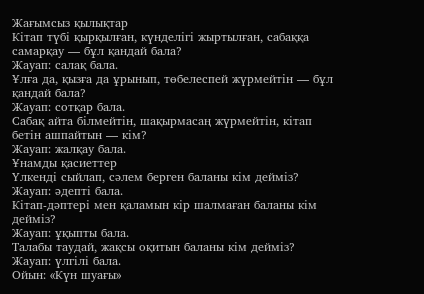Жағымсыз қылықтар
Кітап түбі қырқылған, күнделігі жыртылған, сабаққа самарқау — бұл қандай бала?
Жауап: салақ бала.
Ұлға да, қызға да ұрынып, төбелеспей жүрмейтін — бұл қандай бала?
Жауап: сотқар бала.
Сабақ айта білмейтін, шақырмасаң жүрмейтін, кітап бетін ашпайтын — кім?
Жауап: жалқау бала.
Ұнамды қасиеттер
Үлкенді сыйлап, сәлем берген баланы кім дейміз?
Жауап: әдепті бала.
Кітап-дәптері мен қаламын кір шалмаған баланы кім дейміз?
Жауап: ұқыпты бала.
Талабы таудай, жақсы оқитын баланы кім дейміз?
Жауап: үлгілі бала.
Ойын: «Күн шуағы»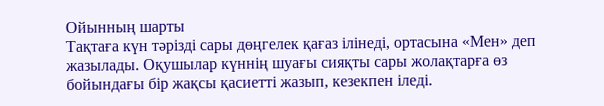Ойынның шарты
Тақтаға күн тәрізді сары дөңгелек қағаз ілінеді, ортасына «Мен» деп жазылады. Оқушылар күннің шуағы сияқты сары жолақтарға өз бойындағы бір жақсы қасиетті жазып, кезекпен іледі.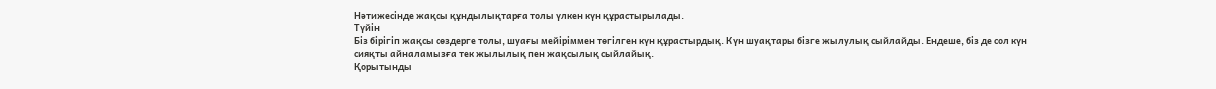Нәтижесінде жақсы құндылықтарға толы үлкен күн құрастырылады.
Түйін
Біз бірігіп жақсы сөздерге толы, шуағы мейіріммен төгілген күн құрастырдық. Күн шуақтары бізге жылулық сыйлайды. Ендеше, біз де сол күн сияқты айналамызға тек жылылық пен жақсылық сыйлайық.
Қорытынды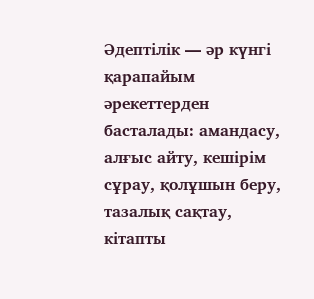Әдептілік — әр күнгі қарапайым әрекеттерден басталады: амандасу, алғыс айту, кешірім сұрау, қолұшын беру, тазалық сақтау, кітапты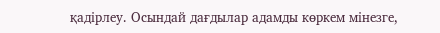қадірлеу. Осындай дағдылар адамды көркем мінезге,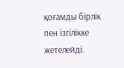қоғамды бірлік пен ізгілікке жетелейді.